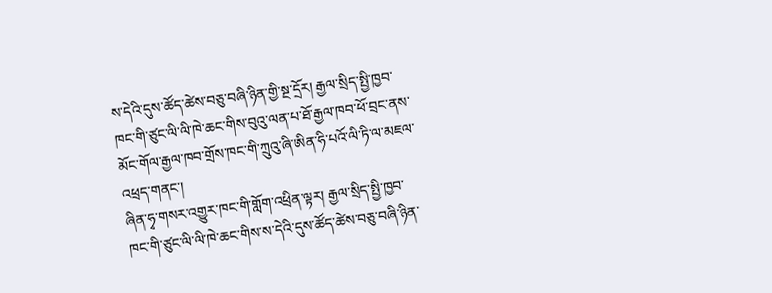ས་དེའི་དུས་ཚོད་ཚེས་བཅུ་བཞི་ཉིན་གྱི་སྔ་དྲོར། རྒྱལ་སྲིད་སྤྱི་ཁྱབ་ཁང་གི་ཙུང་ལི་ལི་ཁེ་ཆང་གིས་བུའུ་ལན་པ་ཐོ་རྒྱལ་ཁབ་ཕོ་བྲང་ནས་མོང་གོལ་རྒྱལ་ཁབ་གྲོས་ཁང་གི་ཀྲུའུ་ཞི་ཨིན་ཧི་པའོ་ལི་ཏི་ལ་མཇལ་འཕྲད་གནང་།
ཞིན་ཧྭ་གསར་འགྱུར་ཁང་གི་གློག་འཕྲིན་ལྟར། རྒྱལ་སྲིད་སྤྱི་ཁྱབ་ཁང་གི་ཙུང་ལི་ལི་ཁེ་ཆང་གིས་ས་དེའི་དུས་ཚོད་ཚེས་བཅུ་བཞི་ཉིན་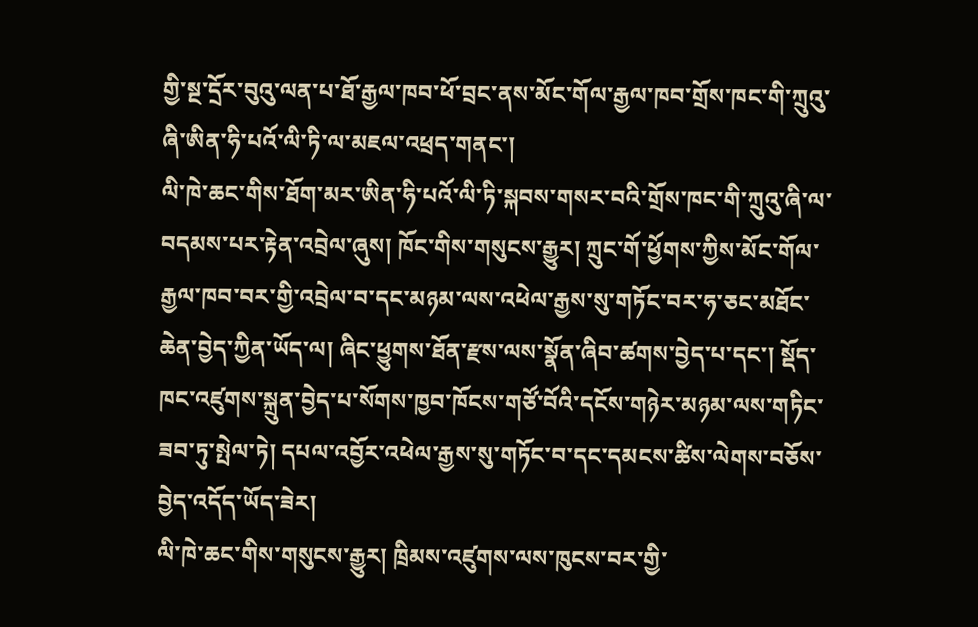གྱི་སྔ་དྲོར་བུའུ་ལན་པ་ཐོ་རྒྱལ་ཁབ་ཕོ་བྲང་ནས་མོང་གོལ་རྒྱལ་ཁབ་གྲོས་ཁང་གི་ཀྲུའུ་ཞི་ཨིན་ཧི་པའོ་ལི་ཏི་ལ་མཇལ་འཕྲད་གནང་།
ལི་ཁེ་ཆང་གིས་ཐོག་མར་ཨིན་ཧི་པའོ་ལི་ཏི་སྐབས་གསར་བའི་གྲོས་ཁང་གི་ཀྲུའུ་ཞི་ལ་བདམས་པར་རྟེན་འབྲེལ་ཞུས། ཁོང་གིས་གསུངས་རྒྱུར། ཀྲུང་གོ་ཕྱོགས་ཀྱིས་མོང་གོལ་རྒྱལ་ཁབ་བར་གྱི་འབྲེལ་བ་དང་མཉམ་ལས་འཕེལ་རྒྱས་སུ་གཏོང་བར་ཧ་ཅང་མཐོང་ཆེན་བྱེད་ཀྱིན་ཡོད་ལ། ཞིང་ཕྱུགས་ཐོན་རྫས་ལས་སྣོན་ཞིབ་ཚགས་བྱེད་པ་དང་། སྡོད་ཁང་འཛུགས་སྐྲུན་བྱེད་པ་སོགས་ཁྱབ་ཁོངས་གཙོ་བོའི་དངོས་གཉེར་མཉམ་ལས་གཏིང་ཟབ་ཏུ་སྤེལ་ཏེ། དཔལ་འབྱོར་འཕེལ་རྒྱས་སུ་གཏོང་བ་དང་དམངས་ཚིས་ལེགས་བཅོས་བྱེད་འདོད་ཡོད་ཟེར།
ལི་ཁེ་ཆང་གིས་གསུངས་རྒྱུར། ཁྲིམས་འཛུགས་ལས་ཁུངས་བར་གྱི་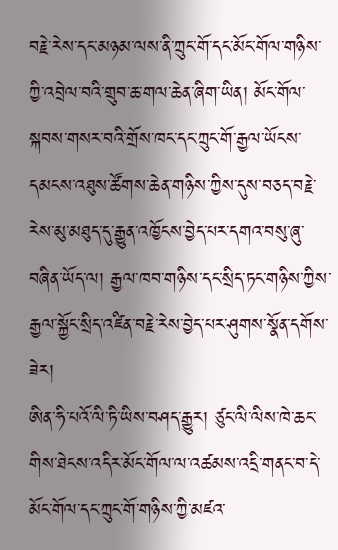བརྗེ་རེས་དང་མཉམ་ལས་ནི་ཀྲུང་གོ་དང་མོང་གོལ་གཉིས་ཀྱི་འབྲེལ་བའི་གྲུབ་ཆ་གལ་ཆེན་ཞིག་ཡིན། མོང་གོལ་སྐབས་གསར་བའི་གྲོས་ཁང་དང་ཀྲུང་གོ་རྒྱལ་ཡོངས་དམངས་འཐུས་ཚོགས་ཆེན་གཉིས་ཀྱིས་དུས་བཅད་བརྗེ་རེས་མུ་མཐུད་དུ་རྒྱུན་འཁྱོངས་བྱེད་པར་དགའ་བསུ་ཞུ་བཞིན་ཡོད་ལ། རྒྱལ་ཁབ་གཉིས་དང་སྲིད་ཏང་གཉིས་ཀྱིས་རྒྱལ་སྐྱོང་སྲིད་འཛིན་བརྗེ་རེས་བྱེད་པར་ཤུགས་སྣོན་དགོས་ཟེར།
ཨིན་ཧི་པའོ་ལི་ཏི་ཡིས་བཤད་རྒྱུར། ཙུང་ལི་ལིས་ཁེ་ཆང་གིས་ཐེངས་འདིར་མོང་གོལ་ལ་འཚམས་འདྲི་གནང་བ་དེ་མོང་གོལ་དང་ཀྲུང་གོ་གཉིས་ཀྱི་མཛའ་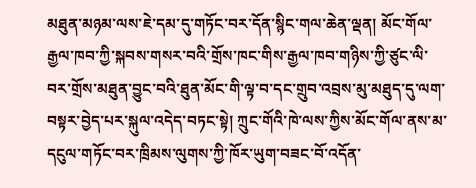མཐུན་མཉམ་ལས་ཇེ་དམ་དུ་གཏོང་བར་དོན་སྙིང་གལ་ཆེན་ལྡན། མོང་གོལ་རྒྱལ་ཁབ་ཀྱི་སྐབས་གསར་བའི་གྲོས་ཁང་གིས་རྒྱལ་ཁབ་གཉིས་ཀྱི་ཙུང་ལི་བར་གྲོས་མཐུན་བྱུང་བའི་ཐུན་མོང་གི་ལྟ་བ་དང་གྲུབ་འབྲས་མུ་མཐུད་དུ་ལག་བསྟར་བྱེད་པར་སྐུལ་འདེད་བཏང་སྟེ། ཀྲུང་གོའི་ཁེ་ལས་ཀྱིས་མོང་གོལ་ནས་མ་དངུལ་གཏོང་བར་ཁྲིམས་ལུགས་ཀྱི་ཁོར་ཡུག་བཟང་བོ་འདོན་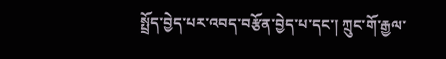སྤྲོད་བྱེད་པར་འབད་བརྩོན་བྱེད་པ་དང་། ཀྲུང་གོ་རྒྱལ་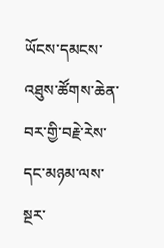ཡོངས་དམངས་འཐུས་ཚོགས་ཆེན་བར་གྱི་བརྗེ་རེས་དང་མཉམ་ལས་སྔར་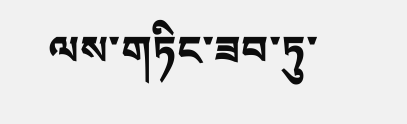ལས་གཏིང་ཟབ་ཏུ་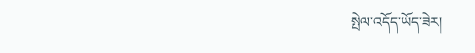སྤེལ་འདོད་ཡོད་ཟེར།